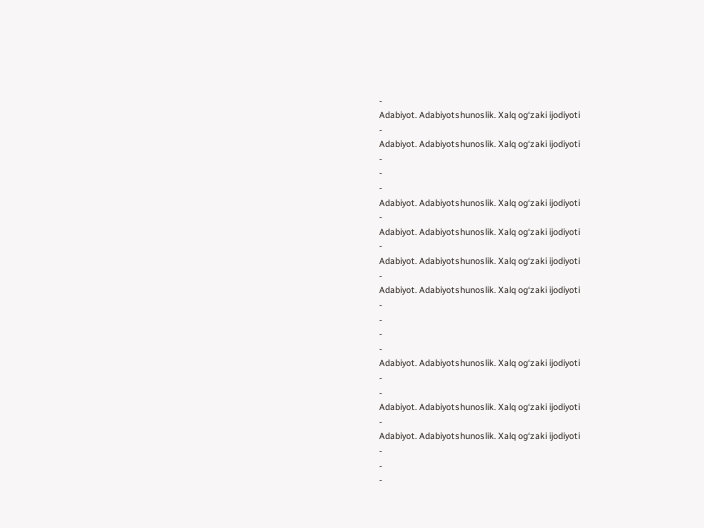-
Adabiyot. Adabiyotshunoslik. Xalq og‘zaki ijodiyoti
-
Adabiyot. Adabiyotshunoslik. Xalq og‘zaki ijodiyoti
-
-
-
Adabiyot. Adabiyotshunoslik. Xalq og‘zaki ijodiyoti
-
Adabiyot. Adabiyotshunoslik. Xalq og‘zaki ijodiyoti
-
Adabiyot. Adabiyotshunoslik. Xalq og‘zaki ijodiyoti
-
Adabiyot. Adabiyotshunoslik. Xalq og‘zaki ijodiyoti
-
-
-
-
Adabiyot. Adabiyotshunoslik. Xalq og‘zaki ijodiyoti
-
-
Adabiyot. Adabiyotshunoslik. Xalq og‘zaki ijodiyoti
-
Adabiyot. Adabiyotshunoslik. Xalq og‘zaki ijodiyoti
-
-
-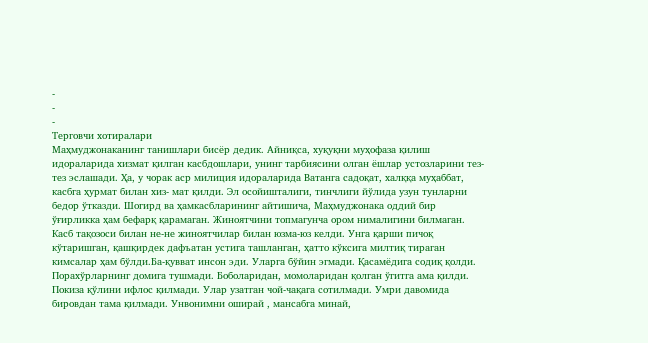-
-
-
Терговчи хотиралари
Маҳмуджонаканинг танишлари бисёр дедик. Айниқса, хуқуқни муҳофаза қилиш идораларида хизмат қилган касбдошлари, унинг тарбиясини олган ёшлар устозларини тез- тез эслашади. Ҳа, у чорак аср милиция идораларида Ватанга садоқат, халққа муҳаббат, касбга ҳурмат билан хиз- мат қилди. Эл осойишталиги, тинчлиги йўлида узун тунларни бедор ўтказди. Шогирд ва ҳамкасбларининг айтишича, Маҳмуджонака оддий бир ўғирликка ҳам бефарқ қарамаган. Жиноятчини топмагунча ором нималигини билмаган. Касб тақозоси билан не-не жиноятчилар билан юзма-юз келди. Унга қарши пичоқ кўтаришган, қашқирдек дафъатан устига ташланган, ҳатто кўксига милтиқ тираган кимсалар ҳам бўлди.Ба-қувват инсон эди. Уларга бўйин эгмади. Қасамёдига содиқ қолди. Порахўрларнинг домига тушмади. Боболаридан, момоларидан қолган ўгитга ама қилди. Покиза қўлини ифлос қилмади. Улар узатган чой-чақага сотилмади. Умри давомида бировдан тама қилмади. Унвонимни оширай , мансабга минай,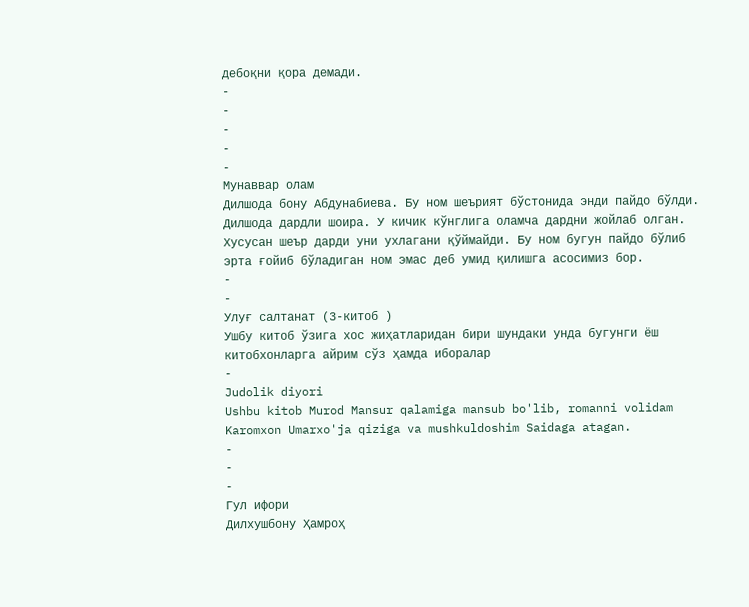дебоқни қора демади.
-
-
-
-
-
Мунаввар олам
Дилшода бону Абдунабиева. Бу ном шеърият бўстонида энди пайдо бўлди. Дилшода дардли шоира. У кичик кўнглига оламча дардни жойлаб олган. Хусусан шеър дарди уни ухлагани қўймайди. Бу ном бугун пайдо бўлиб эрта ғойиб бўладиган ном эмас деб умид қилишга асосимиз бор.
-
-
Улуғ салтанат (3-китоб )
Ушбу китоб ўзига хос жиҳатларидан бири шундаки унда бугунги ёш китобхонларга айрим сўз ҳамда иборалар
-
Judolik diyori
Ushbu kitob Murod Mansur qalamiga mansub bo'lib, romanni volidam Karomxon Umarxo'ja qiziga va mushkuldoshim Saidaga atagan.
-
-
-
Гул ифори
Дилхушбону Ҳамроҳ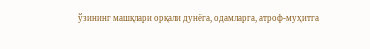ўзининг машқлари орқали дунёга, одамларга, атроф-муҳитга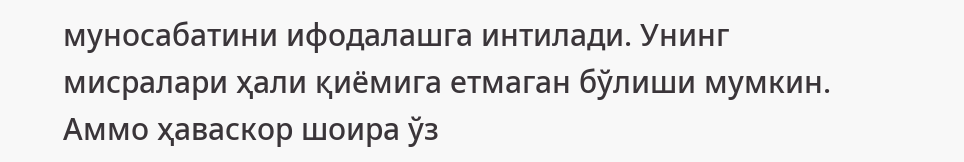муносабатини ифодалашга интилади. Унинг мисралари ҳали қиёмига етмаган бўлиши мумкин. Аммо ҳаваскор шоира ўз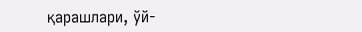қарашлари, ўй-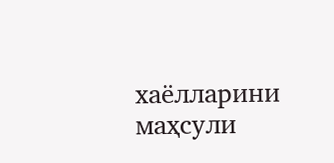хаёлларини маҳсули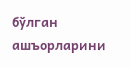бўлган ашъорларини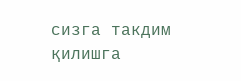сизга такдим қилишга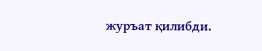журъат қилибди.